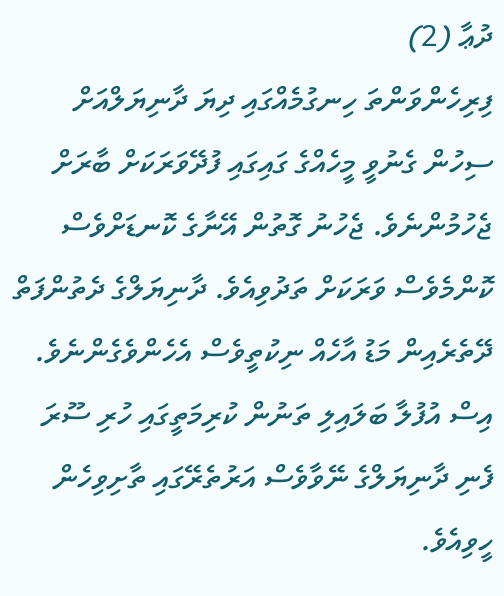ދުޢާ (2)
ފިރިހެންވަންތަ ހިނގުމެއްގައި ދިޔަ ދާނިޔަލްއަށް ސިހުން ގެނުވީ މީހެއްގެ ގައިގައި ފުދޭވަރަކަށް ބާރަށް ޖެހުމުންނެވެ. ޖެހުނު ގޮތުން އޭނާގެ ކޮނޑަށްވެސް ކޮންމެވެސް ވަރަކަށް ތަދުވިއެވެ. ދާނިޔަލްގެ ދެތުންފަތް ދޭތެރެއިން މަޑު އާހެއް ނިކުތީވެސް އެހެންވެގެންނެވެ. އިސް އުފުލާ ބަލައިލި ތަނުން ކުރިމަތީގައި ހުރި ސޫރަ ފެނި ދާނިޔަލްގެ ނޭވާވެސް އަރުތެރޭގައި ތާށިވިހެން ހީވިއެވެ.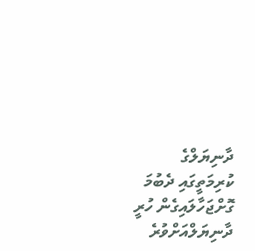ދާނިޔަލްގެ ކުރިމަތީގައި ދެބުމަ ގޮށްޖަހާލައިގެން ހުރީ ދާނިޔަލްއަށްވުރެ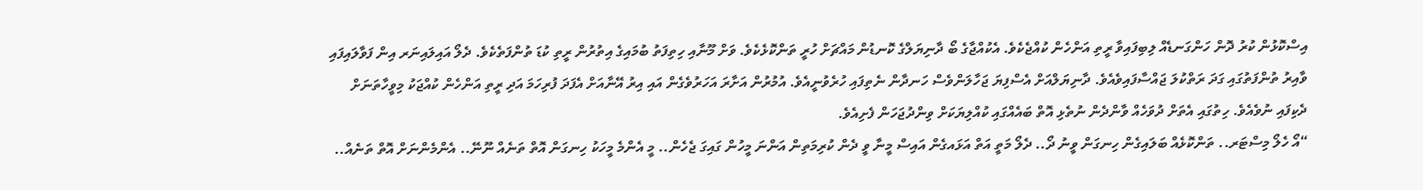އިސްކޮޅުން ކުރު ދޮން ހަންގަނޑެއް ލިބިފައިވާ ރީތި އަންހެން ކުއްޖެކެވެ. އެކުއްޖާގެ ބޯ ދާނިޔަލްގެ ކޮނޑުން މައްޗަށް ހުރީ ތަންކޮޅެކެވެ. ވަށް މޫނާއި ހިތިފަތު ބުމައިގެ އިތުރުން ރީތި ކުޑަ ތުންފަތެކެވެ. ދެލޯ އައިލައިނަރ އިން ފަވާލައިފައި ވާއިރު ތުންފަތުގައި ގަދަ ރަތްކުލަ ޖައްސާފައިވެއެވެ. ދާނިޔަލްއަށް އެސްފިޔަ ޖަހާލަންވެސް ހަނދާން ނެތިފައި ހުރެވުނީއެވެ. އުމުރުން އަށާރަ އަހަރުވެގެން އައި އިރު އޭނާއަށް އެފަދަ ފުރިހަމަ އަދި ރީތި އަންހެން ކުއްޖަކު މިވީހާތަނަށް ދެކިފައި ނުވެއެވެ. ހިތުގައި އެތަށް ދުވަހެއް ވާންދެން ނުތެޅި އޮތް ބައެއްގައި ކުއްލިޔަކަށް ވިންދުޖަހަން ފެށިއެވެ.
“އޯ ހެލޯ މިސްޓަރ.. ތަންކޮޅެއް ބަލައިގެން ހިނގަން ވީނު ދޯ.. ދެލޯ މަތީ އަތް އަޅައގެން އައިސް މީނާ ވީ ދެން ކުރިމަތިން އަންނަ މީހުން ގައިގަ ޖެހެން.. މީ އެންމެ މީހަކު ހިނގަން އޮތް ތަނެއް ނޫނޭ.. އެންމެންނަށް އޮތް ތަނެއް..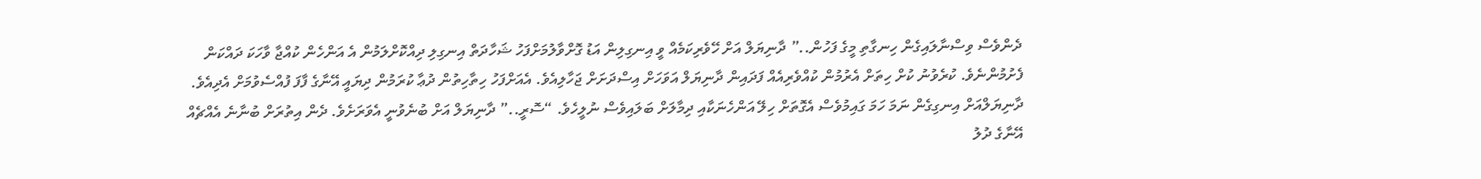ދެންވެސް ވިސްނާލައިގެން ހިނގާތި މީގެ ފަހުން..” ދާނިޔަލް އަށް ހޭވެރިކަމެއް ވީ އިނގިލިން އަޑު ގޮށްވާލުމަށްފަހު ޝަހާދަތް އިނގިލި ދިއްކޮށްލަމުން އެ އަންހެން ކުއްޖާ ވާހަކަ ދައްކަން ފެށުމުންނެވެ. ކުރެވުނު ކުށް ހިތަށް އެރުމުން ކުއްވެރިއެއް ފަދައިން ދާނިޔަލް އަވަހަށް އިސްދަށަށް ޖަހާލިއެވެ. އެއަށްފަހު ހިތާހިތުން ދުޢާ ކުރަމުން ދިޔައީ އޭނާގެ ފާފަ ފުއްސެވުމަށް އެދިއެވެ. ދާނިޔަލްއަށް އިނގިގެން ނަމަ ހަމަ ގައިމުވެސް އެގޮތަށް ހިލޭ އަންހެނަކާއި ދިމާލަށް ބަލައިވެސް ނުލީހެވެ. “ސޮރީ..” ދާނިޔަލް އަށް ބުނެވުނީ އެވަރަށެވެ. ދެން އިތުރަށް ބުނާނެ އެއްޗެއް އޭނާގެ ދުލު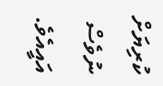ކުރިޔަށް ނުވެސް އައީއެވެ.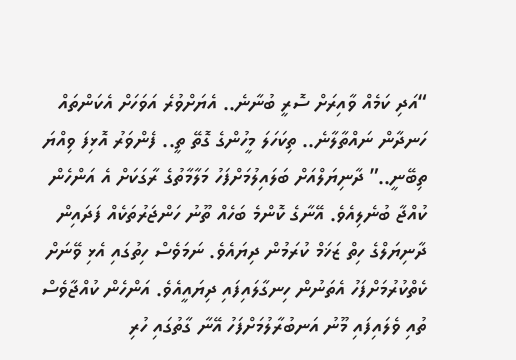“އަދި ކަމެއް ވާއިރަށް ސޮރީ ބުނާނެ.. އެޔަށްވުރެ އަވަހަށް އެކަންތައް ހަނދާން ނައްތާލާނެ.. ތިކަހަލަ މީހުންގެ ގޮތޭ ތީ.. ފެންވަރު އޮޅިފަ ވިއްޔަ ތިބޭނީ..” ދާނިޔަލްއަށް ބަލައިލުމަށްފަހު މަލާމާތުގެ ރާގަކަށް އެ އަންހެން ކުއްޖާ ބުނެލިއެވެ. އޭނާގެ ކޮންމެ ބަހެއް ތޫނު ހަންޖަރުތަކެއް ފަދައިން ދާނިޔަލްގެ ހިތް ޒަޚަމް ކުރަމުން ދިޔައެވެ. ނަމަވެސް ހިތުގައި އެޅި ވޭނަށް ކެތްކުރުމަށްފަހު އެތަނުން ހިނގާލައިފައި ދިޔައީއެވެ. އަންހެން ކުއްޖާވެސް ތުއި ވެލައިފައި މޫނު އަނބުރާލުމަށްފަހު އޭނާ ގާތުގައި ހުރި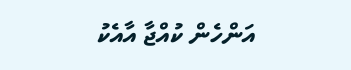އަންހެން ކުއްޖާ އާއެކު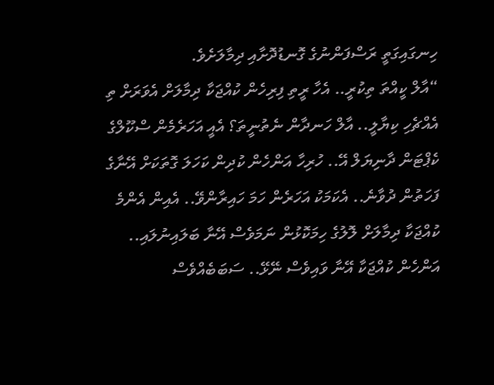ހިނގައިގަތީ ރަސްފަންނުގެ ގޮނޑުދޮށާއި ދިމާލަށެވެ.
“އާލް ކީއްތަ ތިކުރީ.. އެހާ ރީތި ފިރިހެން ކުއްޖަކާ ދިމާލަށް އެވަރަށް ތި އެއްޗެހި ކިޔާލީ.. އާލް ހަނދާން ނެތުނީތަ؟ އެއީ އަހަރެމެން ސްކޫލްގެ ކެޕްޓަން ދާނިޔަލް އޭ.. ހުރިހާ އަންހެން ކުދިން ކަހަލަ ގޮތަކަށް އޭނާގެ ފަހަތުން ދުވާނެ.. އެކަމަކު އަހަރެން ހަމަ ހައިރާންވޭ.. އެއިން އެންމެ ކުއްޖަކާ ދިމާލަށް ލޮލުގެ ހިމަކޮޅުން ނަމަވެސް އޭނާ ބަލައިނުލައި.. އަންހެން ކުއްޖަކާ އޭނާ ވައިވެސް ނޭޅޭ.. ސަބަބެއްވެސް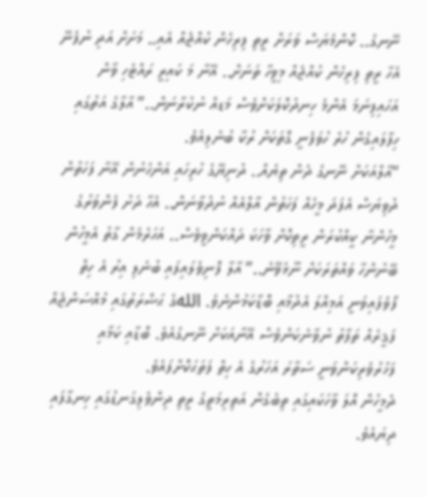ނޭނގެ.. ކޮންމެޔަސް ވަރަށް ރީތި ފިރިހެން ކުއްޖެއް އެއި.. މަށަށް އަދި ނުފެނޭ އެހާ ރީތި ފިރިހެން ކުއްޖެއް މިވީހާ ތަނަށް.. އޭނާ މަ ކައިރީ ރައްޓެހި ވާން އަހައިފިނަމަ އެންމެ ހިނދުކޮލަކަށްވެސް މަޑއް ނުކުރާނަން..” އާލާގެ އަތުގައި ހިފާލައިގެން ހުރެ ހުވަފެނީ ގޮތަކަށް ރުކާ ބުނެލިއެވެ.
“އާލްއަކަށް ނޭނގެ ދެން ތިޔެއް.. ދުނިޔޭގެ ހުރިހައި އަންހެނުން އޭނާ ފަހަތުން ދުވިޔަސް އެފަދަ މީހެއް ފަހަތުން އާލްއެއް ނުދުވާނަން.. އެހާ ދަށު ފެންވަރުގެ މީހުންނާ ކީއްކުރަން ރީތިކޮށް ވާހަކަ ދައްކަންވީވެސް.. އަހަރެމެން ގާތު އެމީހުން ބޭނުންހާ ވައްތަރަކަށް ނޫޅެވޭނެ..” އާލާ ފޮނިވެލައިފައި ބުނެލި އިރު އެ ހިތް ފޯވެފައިވަނީ އަމިއްލަ އެދުމާއި ބޮޑާކަމުންނެވެ. اللهގެ ޙަޟްރަތުގައި މުއްސަންޖެއް ފަޤީރެއް ތަފާތު ނުވާނެކަންވެސް އޭނާއަކަށް ނޭނގެއެވެ. ބޮޑާއި ކަމާއި ފަޚުރުވެރިކަންވަނީ ސަތާރަ އަހަރުގެ އެ ހިތް ފަތަޙަކޮށްފައެވެ.
ދެމީހުން އޮލަ ވާހަކައިގައި ތިބެގެން އަތިރިމަތީގެ ރީތި ދިންވެލިގަނޑުގައި ހިނގާފައި ދިޔައެވެ.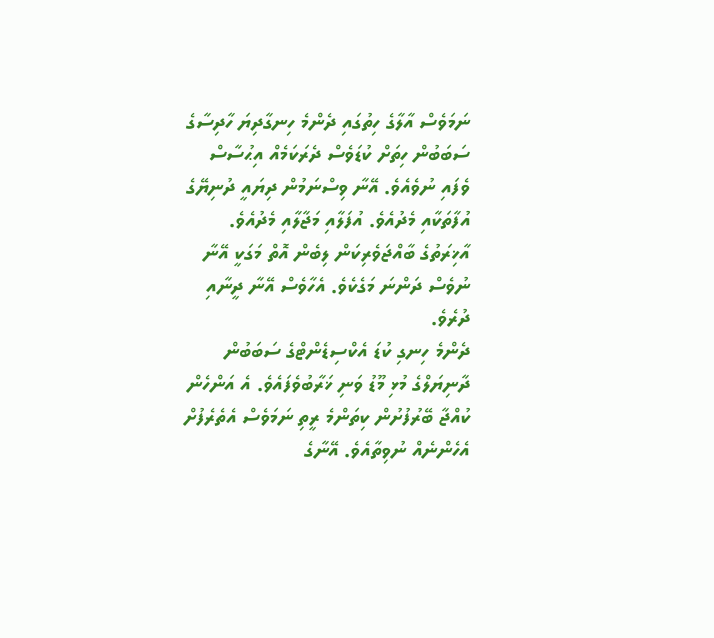ނަމަވެސް އާލާގެ ހިތުގައި ދެންމެ ހިނގާދިޔަ ހާދިސާގެ ސަބަބުން ހިތަށް ކުޑަވެސް ދެރަކަމެއް އިޙުސާސް ވެފައި ނުވެއެވެ. އޭނާ ވިސްނަމުން ދިޔައީ ދުނިޔޭގެ އުފާތަކާއި މެދުއެވެ. އުފަލާއި މަޖާލާއި މެދުއެވެ. އާޚިރަތުގެ ބާއްޖަވެރިކަން ލިބެން އޮތް މަގަކީ އޭނާ ނުވެސް ދަންނަ މަގެކެވެ. އެހާވެސް އޭނާ ދީނާއި ދުރެވެ.
ދެންމެ ހިނގި ކުޑަ އެކްސިޑެންޓްގެ ސަބަބުން ދާނިޔަލްގެ މުޅި މޫޑު ވަނި ޚަރާބުވެފައެވެ. އެ އަންހެން ކުއްޖާ ބޭރުފުށުން ކިތަންމެ ރީތި ނަމަވެސް އެތެރެފުށް އެހެންނެއް ނުވިތާއެވެ. އޭނާގެ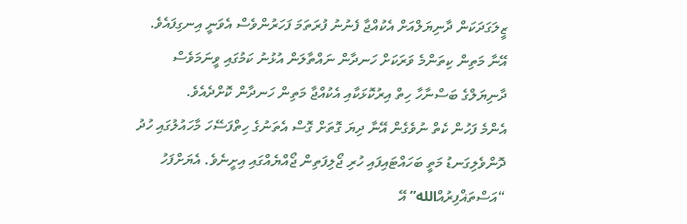ޒީލަގަދަކަން ދާނިޔަލްއަށް އެކުއްޖާ ފެނުނު ފުރަތަމަ ފަހަރުންވެސް އެވަނީ އިނގިފައެވެ. އޭނާ މަތިން ކިތަންމެ ވަރަކަށް ހަނދާން ނައްތާލަން އުޅުނު ކަމުގައި ވީނަމަވެސް ދާނިޔަލްގެ ބަސްނާހާ ހިތް އިރުކޮޅަކާއި އެކުއްޖާ މަތިން ހަނދާން ކޮށްދެއެވެ.
އެންމެ ފަހުން ކެތް ނުވެގެން އޭނާ ދިޔަ ގޮތަށް ގޮސް އެތަނުގެ ހިތްފަސޭހަ މާހައުލުގައި ހުދު ދޮންވެލިގަނޑު މަތީ ބަހައްޓައިފައި ހުރި ޖޯލިފަތިން ޖޯއްޔެއްގައި އިށީނެވެ. އެޔަށްފަހު “އަސްތަޣްފިރުއްالله” އޭ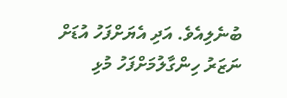ބުނެލިއެވެ. އަދި އެޔަށްފަހު އުޑަށް ނަޒަރު ހިންގާލުމަށްފަހު މުޅި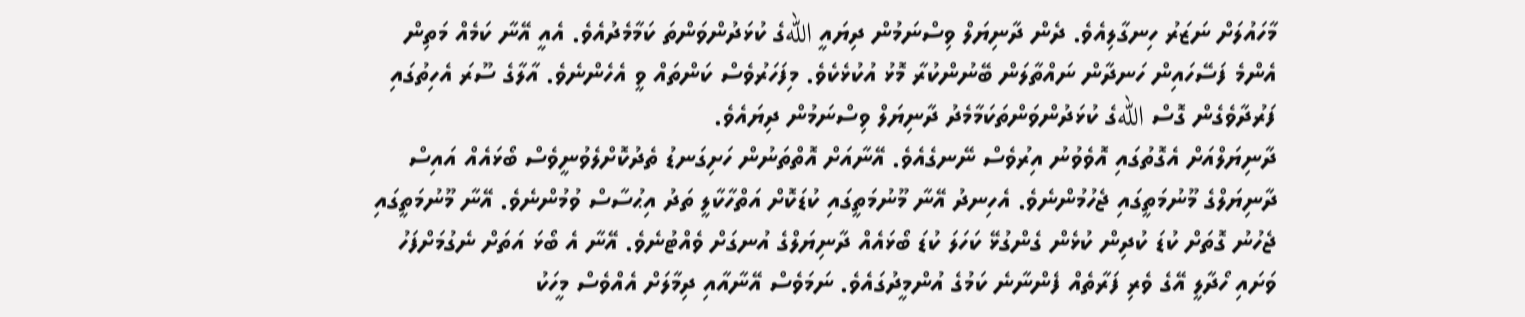މާހައުލަށް ނަޒަރު ހިނގާލިއެވެ. ދެން ދާނިޔަލް ވިސްނަމުން ދިޔައީ اللهގެ ކުޅަދުންވަންތަ ކަމާމެދުއެވެ. އެއީ އޭނާ ކަމެއް މަތިން އެންމެ ފަސޭހައިން ހަނދާން ނައްތާލަން ބޭނުންކުރާ މޮޅު އުކުޅެކެވެ. މިފަހަރުވެސް ކަންތައް ވީ އެހެންނެވެ. އާލާގެ ސޫރަ އެހިތުގައި ފަރުދާވެގެން ގޮސް اللهގެ ކުޅަދުންވަންތަކަމާމެދު ދާނިޔަލް ވިސްނަމުން ދިޔައެވެ.
ދާނިޔަލްއަށް އެގޮތުގައި އޮވެވުނު އިރުވެސް ނޭނގެއެވެ. އޭނާއަށް އޮތްތަނުން ހަށިގަނޑު ތެދުކޮށްލެވުނީވެސް ބޯޅައެއް އައިސް ދާނިޔަލްގެ މޫނުމަތީގައި ޖެހުމުންނެވެ. އެހިނދު އޭނާ މޫނުމަތީގައި ކުޑަކޮށް އަތްހާކާލީ ތަދު އިޙުސާސް ވުމުންނެވެ. އޭނާ މޫނުމަތީގައި ޖެހުނު ގޮތަށް ކުޑަ ކުދިން ކުޅެން ގެންގުޅޭ ކަހަލަ ކުޑަ ބޯޅައެއް ދާނިޔަލްގެ އުނގަށް ވެއްޓުނެވެ. އޭނާ އެ ބޯޅަ އަތަށް ނެގުމަށްފަހު ވަށައި ހޯދާލީ އޭގެ ވެރި ފަރާތެއް ފެންނާނެ ކަމުގެ އުންމީދުގައެވެ. ނަމަވެސް އޭނާއާއި ދިމާލަށް އެއްވެސް މީހަކު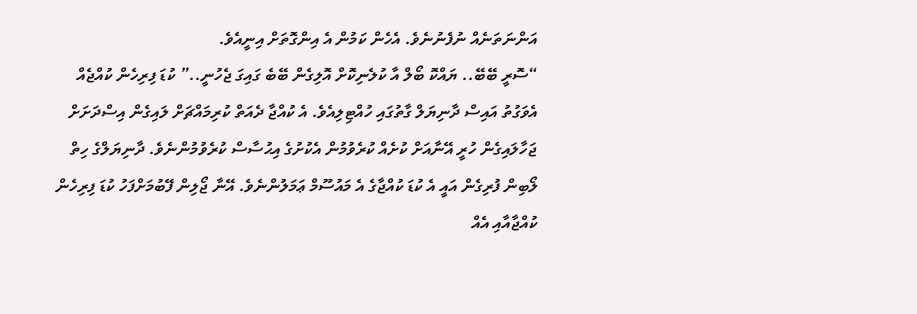އަންނަތަނެއް ނުފެނުނެވެ. އެހެން ކަމުން އެ އިންގޮތަށް އިނީއެވެ.
“ސޮރީ ބޭބޭ.. ޔައްކޮ ބޯލް އާ ކުލެނިކޮށް އޮލިގެން ބޭބެ ގައިގަ ޖެހުނީ..” ކުޑަ ފިރިހެން ކުއްޖެއް އެވަގުތު އައިސް ދާނިޔަލް ގާތުގައި ހުއްޓިލިއެވެ. އެ ކުއްޖާ ދެއަތް ކުރިމައްޗަށް ލައިގެން އިސްދަށަށް ޖަހާލައިގެން ހުރީ އޭނާއަށް ކުށެއް ކުރެވުމުން އެކުށުގެ އިޙުސާސް ކުރެވުމުންނެވެ. ދާނިޔަލްގެ ހިތް ލޯބިން ފުރިގެން އައީ އެ ކުޑަ ކުއްޖާގެ އެ މައުސޫމް ޢަމަލުންނެވެ. އޭނާ ޖޯލިން ފޭބުމަށްފަހު ކުޑަ ފިރިހެން ކުއްޖާއާއި އެއް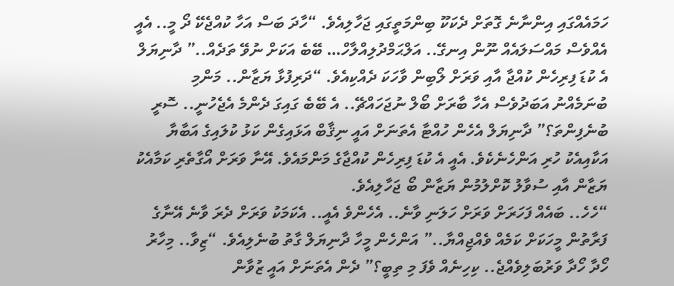ހަމައެއްގައި އިންނާނެ ގޮތަށް ދެކަކޫ ބިންމަތީގައި ޖަހާލިއެވެ. “ހާދަ ބަސް އަހާ ކުއްޖެކޭ ދޯ މީ.. އެއީ އެއްވެސް މައްސަލައެއް ނޫން އިނގޭ.. އަލްޙަމްދުލިއްލާހް… ބޭބެ އަކަށް ނުވޭ ތަދެއް..” ދާނިޔަލް އެ ކުޑަ ފިރިހެން ކުއްޖާ އާއި ވަރަށް ލޯބިން ވާހަކަ ދެއްކިއެވެ. “ދަރިފުޅާ ޔަޒާން.. މަންމި ބުނަމެއްނު އަބަދުވެސް އެހާ ބާރަށް ބޯލް ނުޖަހައްޗޭ.. އެ ބޭބެ ގައިގަ ދެންމެ އެޖެހުނީ.. ސޮރީ ބުނެފިންތަ؟” ދާނިޔަލް އެހެން ހުއްޓާ އެތަނަށް އައީ ނިޤާބް އަޅައިގެން ކަޅު ކުލައިގެ އަބާޔާ އަކާއިއެކު ހުރި އަންހެނެކެވެ. އެއީ އެ ކުޑަ ފިރިހެން ކުއްޖާގެ މަންމައެވެ. އޭނާ ވަރަށް އޯގާތެރި ކަމާއެކު ޔަޒާން އާއި ސުވާލު ކޮށްލުމުން ޔަޒާން ބޯ ޖަހާލިއެވެ.
“ހެހެ.. ބައެއް ފަހަރަށް ވަރަށް ހަލަނި ވާނެ.. އެހެންވެ އެއީ.. އެކަމަކު ވަރަށް ދެރަ ވާނެ އޭނާގެ ފަރާތުން މީހަކަށް ކަމެއް ވެއްޖިއްޔާ..” އަންހެން މީހާ ދާނިޔަލް ގާތު ބުނެލިއެވެ. “ޒިވާ.. މިހާރު ހޯދާ ހޯދާ ވަރުބަލިވެއްޖެ.. ކިހިނެއް ވެފަ މި ތިބީ؟” ދެން އެތަނަށް އައީ ޒުވާން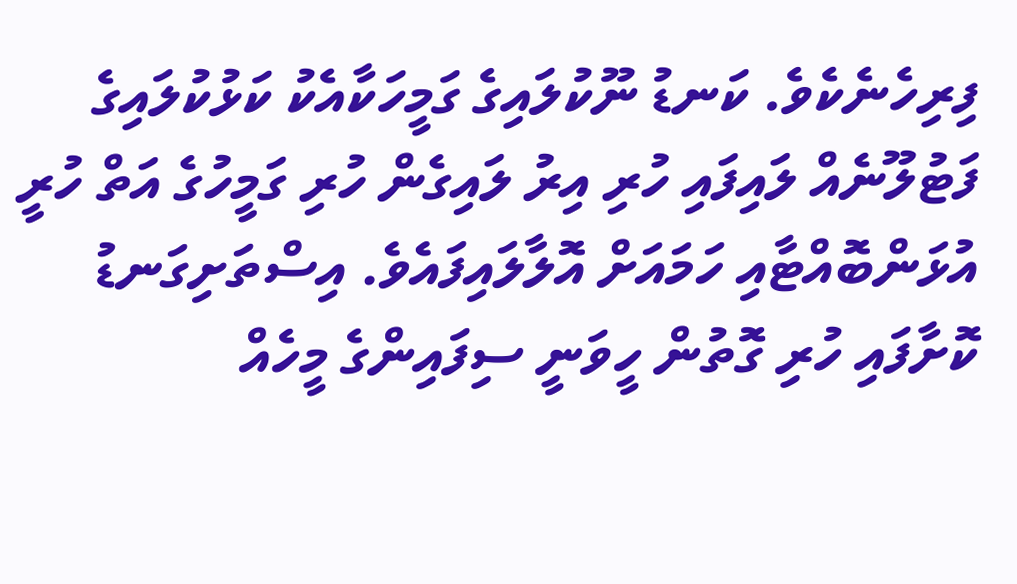ފިރިހެނެކެވެ. ކަނޑު ނޫކުލައިގެ ގަމީހަކާއެކު ކަޅުކުލައިގެ ފަޓުލޫނެއް ލައިފައި ހުރި އިރު ލައިގެން ހުރި ގަމީހުގެ އަތް ހުރީ އުޅަންބޮއްޓާއި ހަމައަށް އޮލާލައިފައެވެ. އިސްތަށިގަނޑު ކޮށާފައި ހުރި ގޮތުން ހީވަނީ ސިފައިންގެ މީހެއް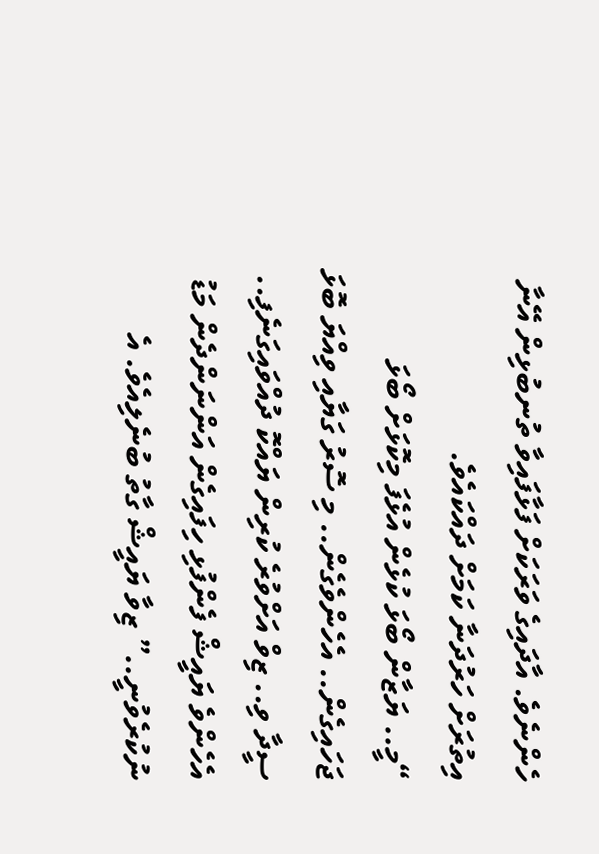ހެންނެވެ. އާދައިގެ ވަރަކަށް ފަޅާފައިވާ ތުނބުޅިން އޭނާ އިތުރަށް ހަރުދަނާ ކަމަށް ދައްކައެވެ.
“މީ.. ޔަޒާން ބޯޅަ ކުޅެން އުޅެފަ މިކޮޅަށް ބޯޅަ ޖަހައިގެން.. އެހެންވެގެން.. މި ސޮރު ގަޔާއި ވިއްޔަ ބޮޅަ ސީދާ ވި.. ޒިވް އަށްވުރެ ކުރިން ޔައްކޮ ދުއްވައިގަނެފި.. އެހެންވެ ޔައީޝް ފެންފުޅި ހިފައިގެން އަންނަންދެން މަޑު ނުކުރެވުނީ..” ޒިވާ ޔައީޝް ގާތު ބުނެލިއެވެ. އެ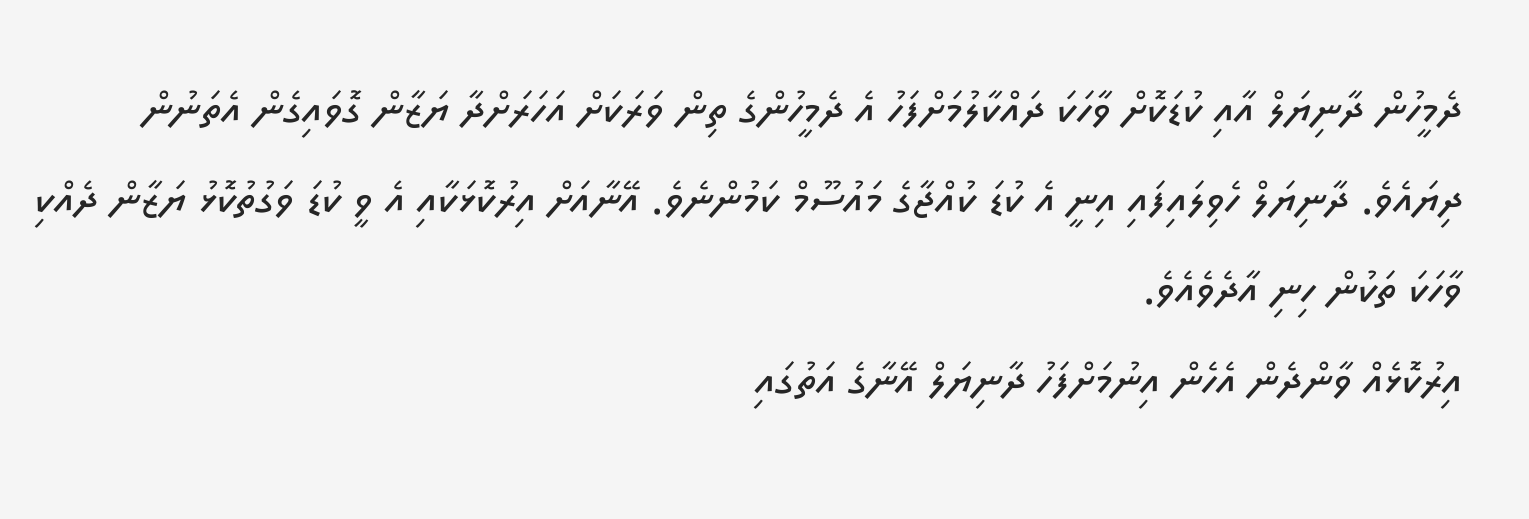ދެމީހުން ދާނިޔަލް އާއި ކުޑަކޮށް ވާހަކަ ދައްކާލުމަށްފަހު އެ ދެމީހުންގެ ތިން ވަރަކަށް އަހަރަށްދާ ޔަޒާން ގޮވައިގެން އެތަނުން ދިޔައެވެ. ދާނިޔަލް ހެވިލައިފައި އިނީ އެ ކުޑަ ކުއްޖާގެ މައުސޫމް ކަމުންނެވެ. އޭނާއަށް އިރުކޮޅަކާއި އެ ވީ ކުޑަ ވަގުތުކޮޅު ޔަޒާން ދެއްކި ވާހަކަ ތަކުން ހިނި އާދެވެއެވެ.
އިރުކޮޅެއް ވާންދެން އެހެން އިނުމަށްފަހު ދާނިޔަލް އޭނާގެ އަތުގައި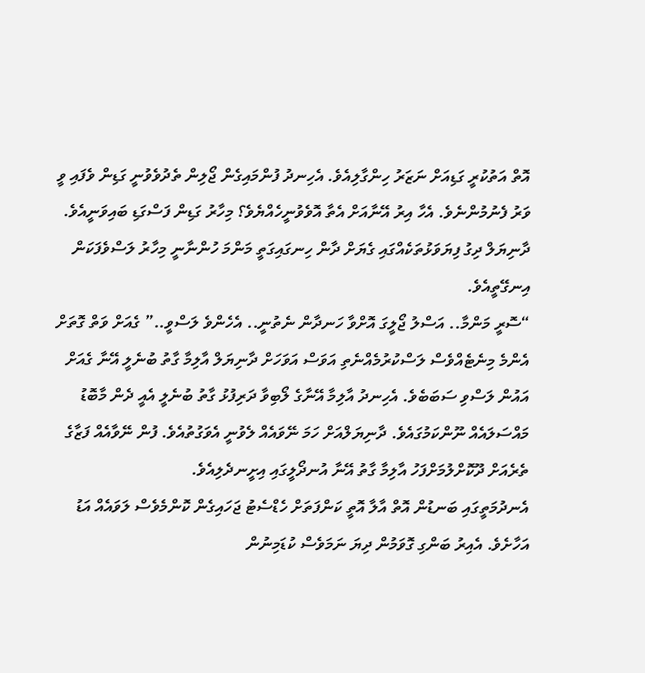އޮތް އަތުކުރީ ގަޑިއަށް ނަޒަރު ހިންގާލިއެވެ. އެހިނދު ފުންމައިގެން ޖޯލިން ތެދުވެވުނީ ގަޑިން ވެފައި ވީ ވަރު ފެނުމުންނެވެ. އެހާ އިރު އޭނާއަށް އެތާ އޮވެވުނީހެއްޔެވެ؟ މިހާރު ގަޑިން ފަސްގަޑި ބައިވަނީއެވެ. ދާނިޔަލް ދިގު ފިޔަވަޅުތަކެއްގައި ގެޔަށް ދާން ހިނގައިގަތީ މަންމަ ހުންނާނީ މިހާރު ލަސްވެފަކަން އިނގޭތީއެވެ.
“ސޮރީ މަންމާ.. އަސްލު ޖޯލީގަ އޮށްވާ ހަނދާން ނެތުނީ.. އެހެންވެ ލަސްވީ..” ގެއަށް ވަތް ގޮތަށް އެންމެ މިނެޓެއްވެސް ލަސްކުރުމެއްނެތި އަވަސް އަވަހަށް ދާނިޔަލް އާލިމާ ގާތު ބުނެލީ އޭނާ ގެއަށް އައުން ލަސްވި ސަބަބެވެ. އެހިނދު އާލިމާ އޭނާގެ ލޯބިވާ ދަރިފުޅު ގާތު ބުނެލީ އެއީ ދެން މާބޮޑު މައްސަލައެއް ނޫންކަމުގައެވެ. ދާނިޔަލްއަށް ހަމަ ނޭވައެއް ލެވުނީ އެވަގުތުއެވެ. ފުން ނޭވާއެއް ފަޒާގެ ތެރެއަށް ދޫކޮށްލުމަށްފަހު އާލިމާ ގާތު އޭނާ އުނދޯލީގައި އިށީނދެލިއެވެ.
އެނދުމަތީގައި ބަނޑުން އޮތް އާލާ އޮތީ ކަންފަތަށް ހެޑްސެޓު ޖަހައިގެން ކޮންމެވެސް ލަވައެއް އަޑު އަހާށެވެ. އެއިރު ބަންގި ގޮވަމުން ދިޔަ ނަމަވެސް ކުޑަމިނުން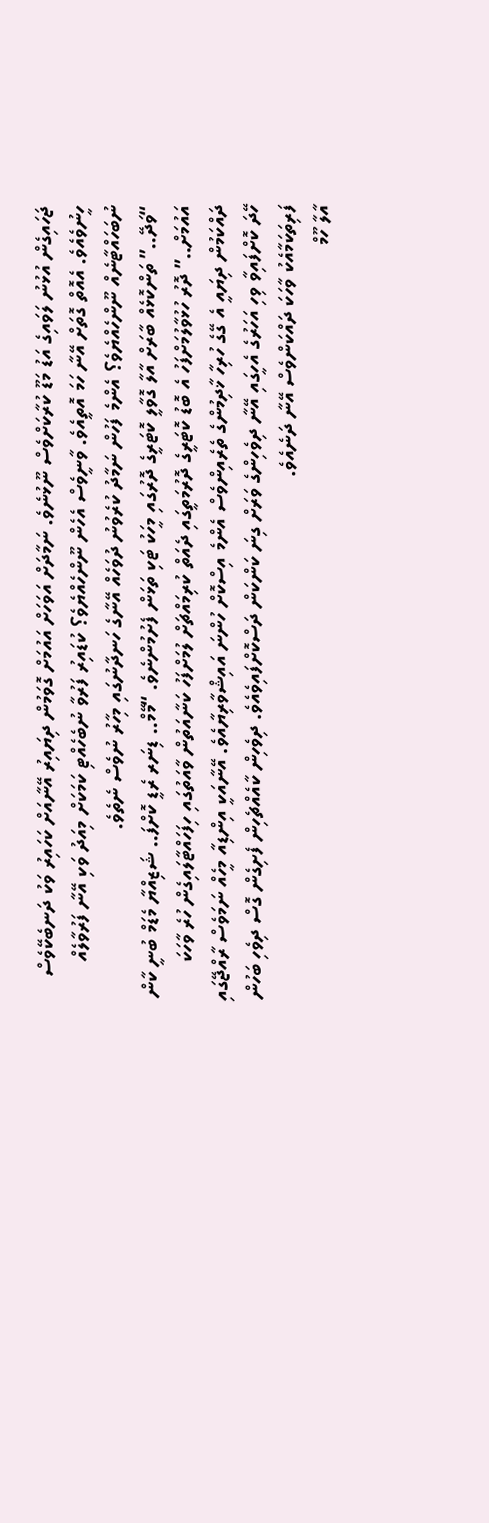ޖަހައިގެން އުޅުނު ލަވައިގެ އަޑު މަޑޫ ކުރާކަށްވެސް ނޫޅުނެވެ. ނަމާދަށް އަވަހަށް އައުމަށް ގޮވަމުން ދިޔައިރު އޭނާއަށް ކަހައިރު ވަކު ދަނބެކޭވެސް ހީނުވެއެވެ. އެއޮތް ގޮތަށް އޭނާ ހަމަ އޮތީއެވެ. ވާނީވެސް އެހެން ނޫންހެއްޔެވެ؟ ކުޑައިރު ފަރުވާ ނުބެހެއްޓި ކަމަކަށް މިއަދު ވަކި އޭނާ ފަރުވާލެއް ނުބަހައްޓާނެއް ނޫންހެއްޔެވެ؟ އެންމެ ފަހުން ނަމާދު ކުރެވުނު ދުވަހެއް އޭނާގެ ހަނދާނުގައި މިހާރު ނުވެސް ނެތެވެ.
“ވަދޭ..” ތަންކޮޅެއް ބާރަށް އާލާ ގޮވާލީ ކޮޓަރީގެ ދޮރުގައި މީހަކު ޓަކި ތަޅަން ފެށުމުންނެވެ. “މޭމް.. ޑިނަރ ރެޑީ ކޮށްފަ.. ޝަޒިއްޔާ މެޑަމް ބުނީ ކާން އައުމަށް..” ދޮރު ހުޅުވާލުމަށްފަހު އެ ބޮޑު ކޮޓަރީގެ ދޮރުމަތީގައި ދެއަތް ކުރިމައްޗަށް ލުމަށްފަހު ކަނާއަތުން ވާއަތުގައި ހިފަހައްޓާލައިގެން ހުރެ ވާހަކަ ދައްކަމުން ދިޔައީ އެ ގޭގެ ހުރިހާ ޚާދިމުންގެ ތެރެއިންވެސް އެންމެ އިސްކޮށް ހުންނަ އައިޝްވާރިޔާއެވެ. އޭނާއަކީ އިންޑިއާ މީހެއް ނަމަވެސް ރާއްޖޭގައި ހޭދަ ކޮށްފައިވާ ވިހި އަހަރުގެ އެހީގައި އޭނާ ދިވެހިންގެ ވަރަށް ގިނަ ކަންކަން ދަސްކޮށްފައިވެއެވެ. ދިވެހިން ކާއެއްޗެހިން ފެށިގެން ގޮސް ދިވެހި ބަހުން ފަރިތަކަމާއެކު ވާހަކަ ދައްކަންވެސް އޭނާ ދަނެއެވެ.
އާލާ ހޫމް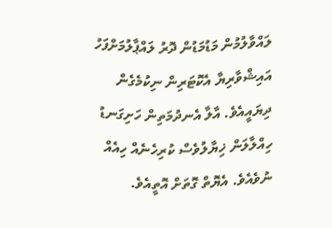ލައްވާލުމުން މަޑުމަޑުން ދޮރު ލައްޕާލުމަށްފަހު އައިޝްވާރިޔާ އެކޮޓަރިން ނިކުމެގެން ދިޔައީއެވެ. އާލާ އެނދުމަތިން ހަށިގަނޑު ހިއްލާލަން ޚިޔާލުވެސް ކުރިހެނެއް ހިއެއް ނުވެއެވެ. އެޔޮތް ގޮތަށް އޮތީއެވެ.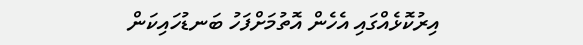އިރުކޮޅެއްގައި އެހެން އޮތުމަށްފަހު ބަނޑުހައިކަން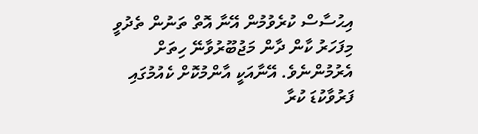އިޙުސާސް ކުރެވުމުން އޭނާ އޮތް ތަނުން ތެދުވީ މިފަހަރު ކާން ދާން މަޖުބޫރުވާނޭ ހިތަށް އެރުމުންނެވެ. އޭނާއަކީ އާންމުކޮށް ކެއުމުގައި ފަރުވާކުޑަ ކުރާ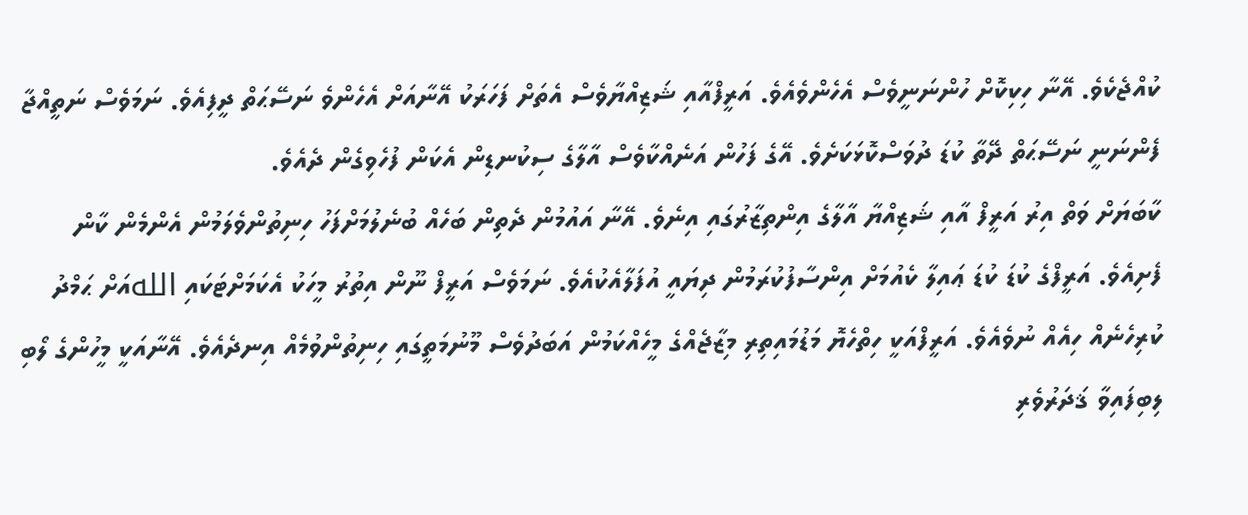ކުއްޖެކެވެ. އޭނާ ހިކިކޮށް ހުންނަނީވެސް އެހެންވެއެވެ. އަރީފްއާއި ޝަޒިއްޔާވެސް އެތަށް ފަހަރަކު އޭނާއަށް އެހެންވެ ނަސޭޙަތް ދީފިއެވެ. ނަމަވެސް ނަތީއްޖާ ފެންނަނީ ނަސޭޙަތް ދޭތާ ކުޑަ ދުވަސްކޮޅަކަށެވެ. އޭގެ ފަހުން އަނެއްކާވެސް އާލާގެ ސިކުނޑިން އެކަން ފުހެވިގެން ދެއެވެ.
ކާބަޔަށް ވަތް އިރު އަރީފް އާއި ޝަޒިއްޔާ އާލާގެ އިންތިޒާރުގައި އިނެވެ. އޭނާ އައުމުން ދެތިން ބަހެއް ބުނެލުމަށްފަހު ހިނިތުންވެލަމުން އެންމެން ކާން ފެށިއެވެ. އަރީފްގެ ކުޑަ ކުޑަ ޢައިލާ ކެއުމަށް އިންސާފުކުރަމުން ދިޔައީ އުފަލާއެކުއެވެ. ނަމަވެސް އަރީފް ނޫން އިތުރު މީހަކު އެކަމަށްޓަކައި اللهއަށް ޙަމްދު ކުރިހެނެއް ހިއެއް ނުވެއެވެ. އަރީފްއަކީ ހިތްހެޔޮ މަޑުމައިތިރި މިޒާޖެއްގެ މީހެއްކަމުން އަބަދުވެސް މޫނުމަތީގައި ހިނިތުންވުމެއް އިނދެއެވެ. އޭނާއަކީ މީހުންގެ ލޯބި ލިބިފައިވާ ޤަދަރުވެރި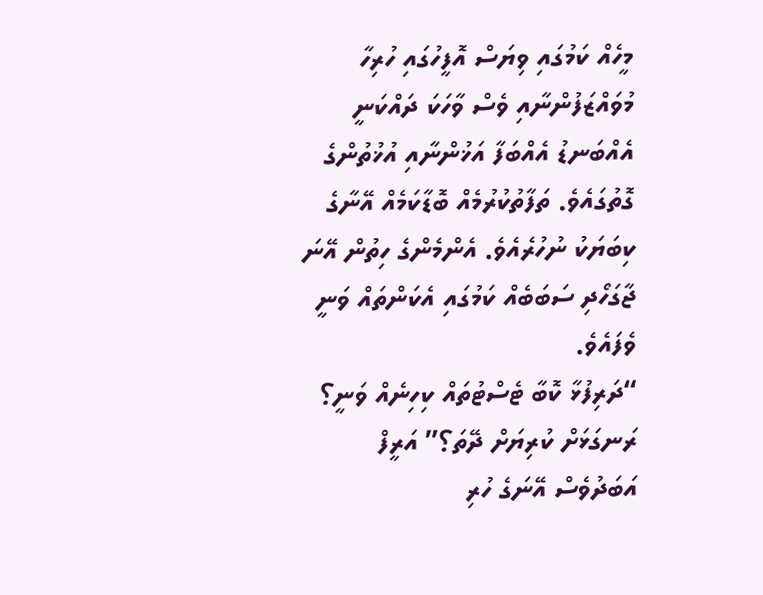މީހެއް ކަމުގައި ވިޔަސް އޮފީހުގައި ހުރިހާ މުވައްޒަފުންނާއި ވެސް ވާހަކަ ދައްކަނީ އެއްބަނޑު އެއްބަފާ އަޚުންނާއި އުޚުތުންގެ ގޮތުގައެވެ. ތަފާތުކުރުމެއް ބޮޑާކަމެއް އޭނާގެ ކިބަޔަކު ނުހުރެއެވެ. އެންމެންގެ ހިތުން އޭނަ ޖާގަހޯދި ސަބަބެއް ކަމުގައި އެކަންތައް ވަނީ ވެފައެވެ.
“ދަރިފުޅާ ކޮބާ ޓެސްޓުތައް ކިހިނެއް ވަނީ؟ ރަނގަޅަށް ކުރިޔަށް ދޭތަ؟” އަރީފް އަބަދުވެސް އޭނަގެ ހުރި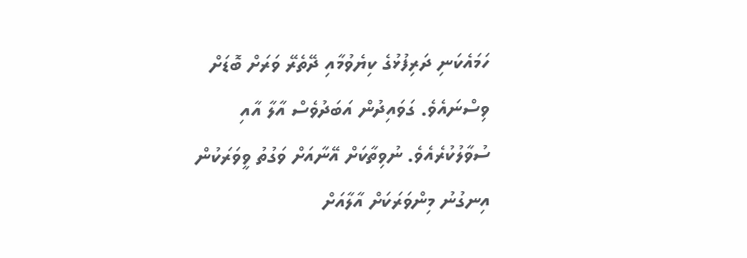ހަމައެކަނި ދަރިފުޅުގެ ކިޔެވުމާއި ދޭތެރޭ ވަރަށް ބޮޑަށް ވިސްނައެވެ. ގަވައިދުން އަބަދުވެސް އާލާ އާއި ސުވާލުކުރެއެވެ. ނުވިތާކަށް އޭނާއަށް ވަގުތު ވީވަރަކުން އިނގުނު މިންވަރަކަށް އާލާއަށް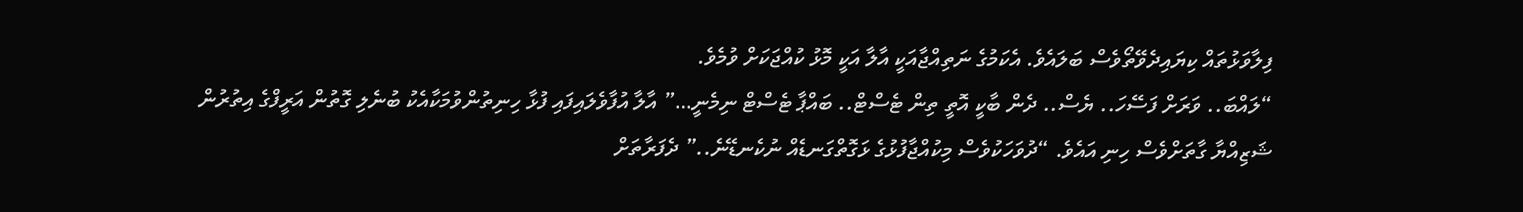ފިލާވަޅުތައް ކިޔައިދެވޭތޯވެސް ބަލައެވެ. އެކަމުގެ ނަތިއްޖާއަކީ އާލާ އަކީ މޮޅު ކުއްޖަކަށް ވުމެވެ.
“ލައްބަ.. ވަރަށް ފަސޭހަ.. ޔެސް.. ދެން ބާކީ އޮތީ ތިން ޓެސްޓް.. ބައްޕާ ޓެސްޓް ނިމެނީ…” އާލާ އުފާވެލައިފައި ފުޅާ ހިނިތުންވުމަކާއެކު ބުނެލި ގޮތުން އަރީފްގެ އިތުރުން ޝަޒިއްޔާ ގާތަށްވެސް ހިނި އައެވެ. “ދުވަހަކުވެސް މިކުއްޖާފުޅުގެ ޅަގޮތްގަނޑެއް ނުކެނޑޭނެ..” ދެފަރާތަށް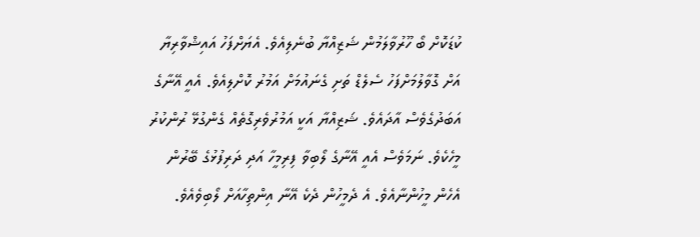ކުޑަކޮށް ބޯ ހޫރުވާލަމުން ޝަޒިއްޔާ ބުނެލިއެވެ. އެޔަށްފަހު އައިޝްވާރިޔާ އަށް ގޮވާލުމަށްފަހު ސެލެޑް ތަށި ގެނައުމަށް އަމުރު ކޮށްލިއެވެ. އެއީ އޭނާގެ އަބަދުގެވެސް އާދައެވެ. ޝަޒިއްޔާ އަކީ އަމުރުވެރިގޮތެއް ގެންގުޅޭ ރުންކުރު މީހެކެވެ. ނަމަވެސް އެއީ އޭނާގެ ލޯބިވާ ފިރިމީހާ އަދި ދަރިފުޅުގެ ބޭރުން އެހެން މީހުންނާއެވެ. އެ ދެމީހުން ދެކެ އޭނާ އިންތިހާއަށް ލޯބިވެއެވެ.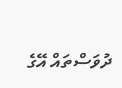ދުވަސްތައް އޭގެ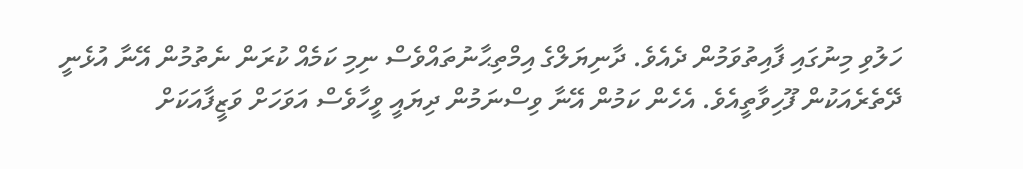ހަލުވި މިނުގައި ފާއިތުވަމުން ދެއެވެ. ދާނިޔަލްގެ އިމްތިޙާނުތައްވެސް ނިމި ކަމެއް ކުރަން ނެތުމުން އޭނާ އުޅެނީ ދޭތެރެއަކުން ފޫހިވާތީއެވެ. އެހެން ކަމުން އޭނާ ވިސްނަމުން ދިޔައީ ވީހާވެސް އަވަހަށް ވަޒީފާއަކަށް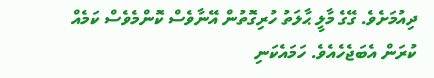ދިއުމަށެވެ. ގޭގެ މާލީ ޙާލަތު ހުރިގޮތުން އޭނާވެސް ކޮންމެވެސް ކަމެއް ކުރަން އެބަޖެހެއެވެ. ހަމައެކަނި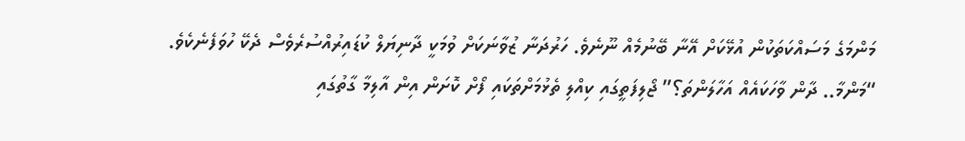މަންމަގެ މަސައްކަތަކުން އުޅޭކަށް އޭނާ ބޭނުމެއް ނޫނެވެ. ހަރުދަނާ ޒުވާނަކަށް ވުމަކީ ދާނިޔަލް ކުޑައިރުއްސުރެވެސް ދެކޭ ހުވަފެނެކެވެ.
“މަންމާ.. ދާން ވާހަކައެއް އަހާލަންތަ؟” ޖޯލިފަތީގައި ކިއްލި ތެޅުމަށްތަކައި ފޯށް ކޮށަން އިން އާލިމާ ގާތުގައި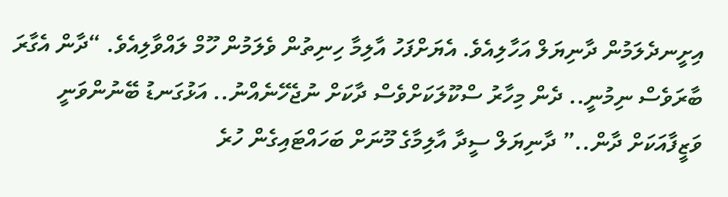އިށީނދެލަމުން ދާނިޔަލް އަހާލިއެވެ. އެޔަށްފަހު އާލިމާ ހިނިތުން ވެލަމުން ހޫމް ލައްވާލިއެވެ. “ދާން އެގާރަ ބާރަވެސް ނިމުނީ.. ދެން މިހާރު ސްކޫލަކަށްވެސް ދާކަށް ނުޖެހޭނެއްނު.. އަޅުގަނޑު ބޭނުންވަނީ ވަޒީފާއަކަށް ދާން..” ދާނިޔަލް ސީދާ އާލިމާގެ މޫނަށް ބަހައްޓައިގެން ހުރެ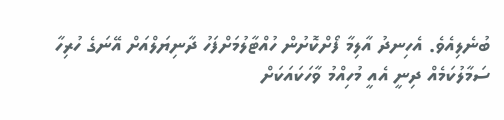ބުނެލިއެވެ. އެހިނދު އާލިމާ ފޯށްކޮށުން ހުއްޓާލުމަށްފަހު ދާނިޔަލްއަށް އޭނަގެ ހުރިހާ ސަމާލުކަމެއް ދިނީ އެއީ މުހިއްމު ވާހަކައަކަށް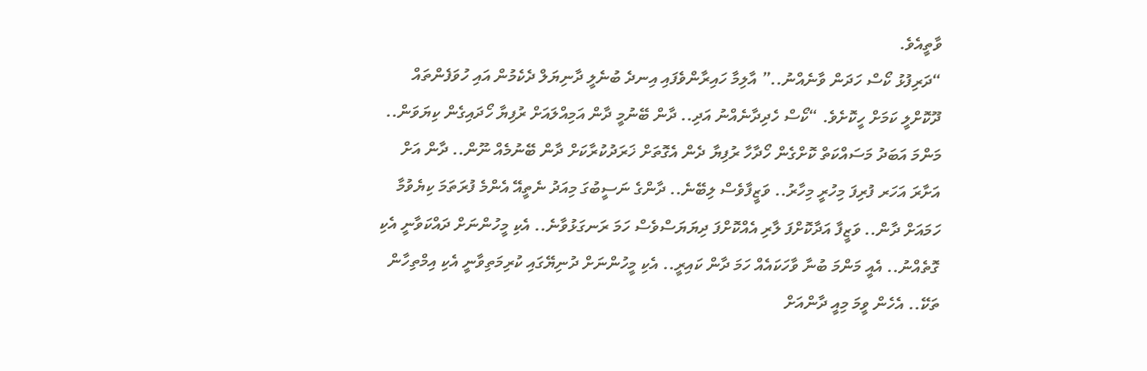ވާތީއެވެ.
“ދަރިފުޅު ކޯސް ހަދަން ވާނެއްނު..” އާލިމާ ހައިރާންވެފައި އިނދެ ބުނެލީ ދާނިޔަލް ދެކެމުން އައި ހުވަފެންތައް ދޫކޮށްލީ ކަމަށް ހީކޮށެވެ. “ކޯސް ހެދިދާނެއްނު އަދި.. ދާން ބޭނުމީ ދާން އަމިއްލައަށް ރުފިޔާ ހޯދައިގެން ކިޔަވަން.. މަންމަ އަބަދު މަސައްކަތް ކޮށްގެން ހޯދާހާ ރުފިޔާ ދެން އެގޮތަށް ޚަރަދުކުރާކަށް ދާން ބޭނުމެއް ނޫން.. ދާން އަށް އަށާރަ އަހަރ ފުރިފަ މިހުރީ މިހާރު.. ވަޒީފާވެސް ލިބޭނެ.. ދާންގެ ނަސީބުގަ މިއަދު ނެތީއޭ އެންމެ ފުރަތަމަ ކިޔެވުމާ ހަމައަށް ދާން.. ވަޒީފާ އަދާކޮށްފަ ލާރި އެއްކޮށްފަ ދިޔަޔަސްވެސް ހަމަ ރަނގަޅުވާނެ.. އެކި މީހުންނަށް ދައްކަވާނީ އެކި ގޮތެއްނު.. އެއީ މަންމަ ބުނާ ވާހަކައެއް ހަމަ ދާން ކައިރީ.. އެކި މީހުންނަށް ދުނިޔޭގައި ކުރިމަތިވާނީ އެކި އިމްތިހާން ތަކޭ.. އެހެން ވީމަ މިއީ ދާންއަށް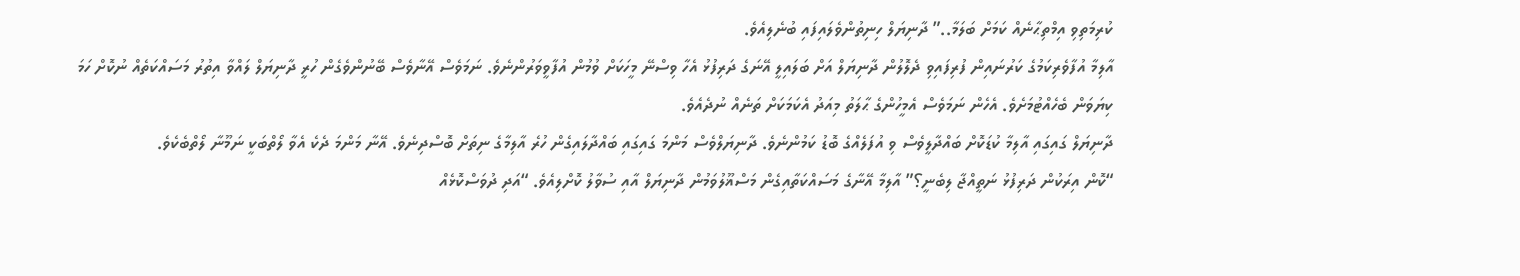ކުރިމަތިވި އިމްތިޙާނެއް ކަމަށް ބަލަމާ..” ދާނިޔަލް ހިނިތުންވެލައިފައި ބުނެލިއެވެ.
އާލިމާ އުފާވެރިކަމުގެ ކަރުނައިން ފުރިފައިވި ދެލޮލުން ދާނިޔަލް އަށް ބަލައިލީ އޭނަގެ ދަރިފުޅު އެހާ ވިސްނޭ މީހަކަށް ވުމުން އުފާވީވަރުންނެވެ. ނަމަވެސް އޭނާވެސް ބޭނުންވެގެން ހުރީ ދާނިޔަލް ލައްވާ އިތުރު މަސައްކަތެއް ނުކޮށް ހަމަ ކިޔަވަން ބެހެއްޓުމަށެވެ. އެހެން ނަމަވެސް އެމީހުންގެ ޙާލަތު މިއަދު އެކަމަކަށް ތަނެއް ނުދެއެވެ.
ދާނިޔަލް ގައިގައި އާލިމާ ކުޑަކޮށް ބައްދާލީވެސް ވި އުފަލެއްގެ ބޮޑު ކަމުންނެވެ. ދާނިޔަލްވެސް މަންމަ ގައިގައި ބައްދާލައިގެން ހުރެ އާލިމާގެ ނިތަށް ބޮސްދިނެވެ. އޭނާ މަންމަ ދެކެ އެވާ ލޯތްބަކީ ނަމޫނާ ލޯތްބެކެވެ.
“ކޮން އިރަކުން ދަރިފުޅު ނަތީއްޖާ ލިބެނީ؟” އާލިމާ އޭނާގެ މަސައްކަތާއިގެން މަސްޣޫލުވަމުން ދާނިޔަލް އާއި ސުވާލު ކޮށްލިއެވެ. “އަދި ދުވަސްކޮޅެއް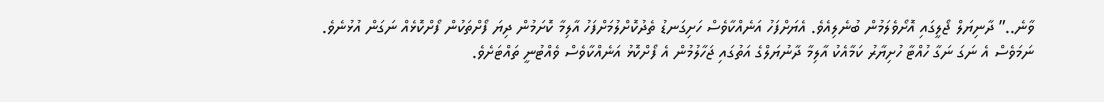ވާނެ..” ދާނިޔަލް ޖޯލީގައި އޮށޯވެލަމުން ބުނެލިއެވެ. އެޔަށްފަހު އަނެއްކާވެސް ހަށިގަނޑު ތެދުކޮށްލުމަށްފަހު އާލިމާ ކޮށަމުން ދިޔަ ފޯށްތަކުން ފޯށްކޮޅެއް ނަގަން އުޅުނެވެ. ނަމަވެސް އެ ނަގަ ނަގާ ހުއްޓާ ހުށިޔާރު ކަމާއެކު އާލިމާ ދާނުޔަލްގެ އަތުގައި ޖަހާލުމުން އެ ފޯށްކޮޅު އަނެއްކާވެސް ވެއްޓުނީ ތައްޓަށެވެ.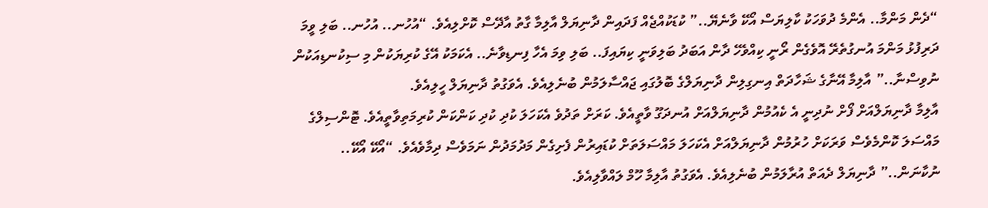“ދެން މަންމާ.. އެންމެ ދުވަހަކު ކާލިޔަސް އޯކޭ ވާނެޔޭ..” ކުޑަކުއްޖެއް ފަދައިން ދާނިޔަލް އާލިމާ ގާތު އާދޭސް ކޮށްލިއެވެ. “އުހުނ.. އުހުނ.. ބަލި ވީމަ ދަރިފުޅު މަންމަ އުނގުތެރޭ އޮވެގެން ރޯނީ ކިއްވެހޭ ދާން އަބަދު ބަލިވަނީ ކިޔައިފަ.. ބަލި ވިމަ އެހާ ފިނޑިވާނެ.. އެކަމަކު އޭގެ ކުރިޔަކުން މި ސިކުނޑިއަކުން ނުވިސްނާ..” އާލިމާ އޭނާގެ ޝަހާދަތް އިނގިލިން ދާނިޔަލްގެ ބޮލުގައި ޖައްސާލަމުން ބުނެލިއެވެ. އެވަގުތު ދާނިޔަލް ހީލިއެވެ.
އާލިމާ ދާނިޔަލްއަށް ފޯށް ނުދިނީ އެ ކެއުމުން ދާނިޔަލްއަށް އުނދަގޫ ވާތީއެވެ. ކަރަށް ތަދުވެ އެކަހަލަ ކުދި ކުދި ކަންކަން ކުރިމަތިވާތީއެވެ. ޓޮންސިލްގެ މައްސަލަ ކޮންމެވެސް ވަރަކަށް ހުރުމުން ދާނިޔަލްއަށް އެކަހަލަ މައްސަލަތަށް ކުޑައިރުން ފެށިގެން މަދުމަދުން ނަމަވެސް ދިމާވެއެވެ. “އޯކޭ އޯކޭ.. ނުކާނަން..” ދާނިޔަލް ދެއަތް އުރާލަމުން ބުނެލިއެވެ. އެވަގުތު އާލިމާ ހޫމް ލައްވާލިއެވެ.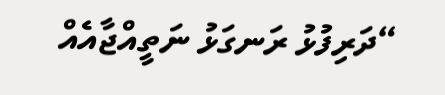“ދަރިފުޅު ރަނގަޅު ނަތީއްޖާއެއް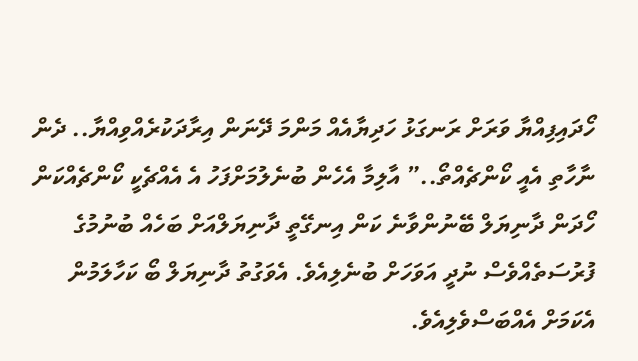ހޯދައިފިއްޔާ ވަރަށް ރަނގަޅު ހަދިޔާއެއް މަންމަ ދޭނަން އިރާދަކުރެއްވިއްޔާ.. ދެން ނާހާތި އެއީ ކޯންޗެއްތޯ..” އާލިމާ އެހެން ބުނެލުމަށްފަހު އެ އެއްޗެކީ ކޯންޗެއްކަން ހޯދަން ދާނިޔަލް ބޭނުންވާނެ ކަން އިނގޭތީ ދާނިޔަލްއަށް ބަހެއް ބުނުމުގެ ފުރުސަތެއްވެސް ނުދީ އަވަހަށް ބުނެލިއެވެ. އެވަގުތު ދާނިޔަލް ބޯ ކަހާލަމުން އެކަމަށް އެއްބަސްވެލިއެވެ.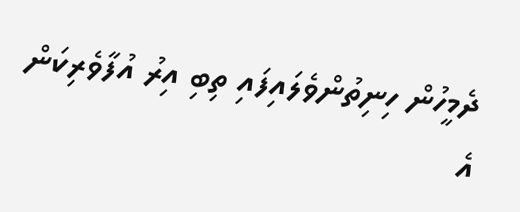ދެމީހުން ހިނިތުންވެލައިފައި ތިބި އިރު އުފާވެރިކަން އެ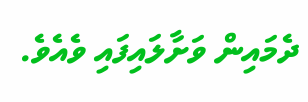ދެމައިން ވަށާލައިފައި ވެއެވެ.